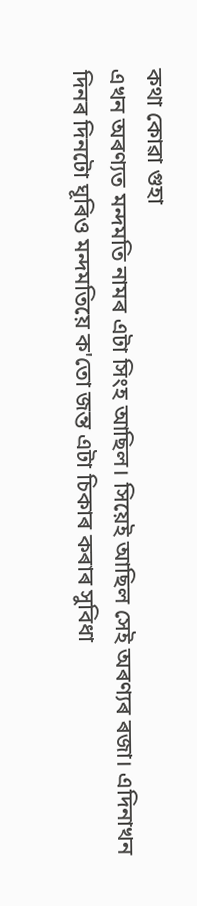কথা কোৱা গুহা
এখন অৰণ্যত মন্দমতি নামৰ এটা সিংহ আছিল। সিয়েই আছিল সেই অৰণ্যৰ ৰজা। এদিনাখন দিনৰ দিনটো ঘূৰিও মন্দমতিয়ে ক'তো জন্ত এটা চিকাৰ কৰাৰ সুবিধা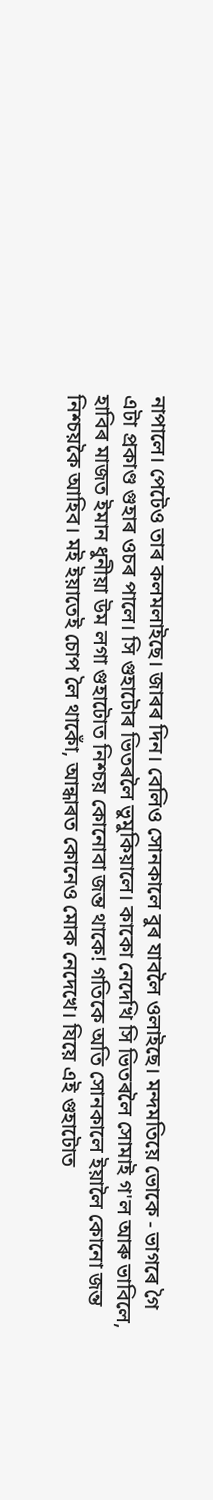নাপালে। পেটেও তাৰ কলমলাইছে। জাৰৰ দিন। বেলিও সোনকালে বুৰ যাবলৈ ওলাইছে। মন্দমতিয়ে ভোকে - ভাগৰে গৈ এটা প্ৰকাণ্ড গুহাৰ ওচৰ পালে। সি গুহাটোৰ ভিতৰলৈ ভুমুকিয়ালে। কাকো নেদেখি সি ভিতৰলৈ সোমাই গ'ল আৰু ভাবিলে, হাবিৰ মাজত ইমান ধুনীয়া উম লগা গুহাটোত নিশ্চয় কোনোবা জন্ত থাকে! গতিকে অতি সোনকালে ইয়ালৈ কোনো জন্ত নিশ্চয়কৈ আহিব। মই ইয়াতেই চোপ লৈ থাকোঁ, আন্ধাৰত কোনেও মোক নেদেখে। যিয়ে এই গুহাটোত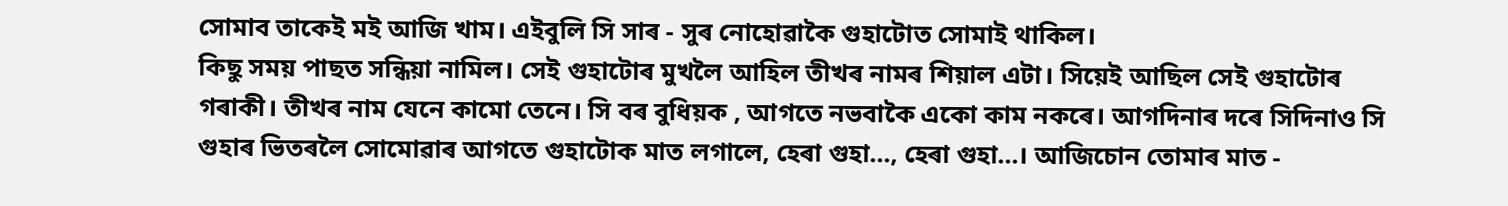সোমাব তাকেই মই আজি খাম। এইবুলি সি সাৰ - সুৰ নোহোৱাকৈ গুহাটোত সোমাই থাকিল।
কিছু সময় পাছত সন্ধিয়া নামিল। সেই গুহাটোৰ মুখলৈ আহিল তীখৰ নামৰ শিয়াল এটা। সিয়েই আছিল সেই গুহাটোৰ গৰাকী। তীখৰ নাম যেনে কামো তেনে। সি বৰ বুধিয়ক , আগতে নভবাকৈ একো কাম নকৰে। আগদিনাৰ দৰে সিদিনাও সি গুহাৰ ভিতৰলৈ সোমোৱাৰ আগতে গুহাটোক মাত লগালে, হেৰা গুহা..., হেৰা গুহা...। আজিচোন তোমাৰ মাত -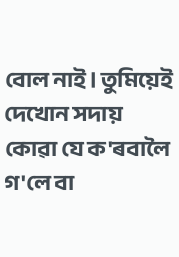বোল নাই। তুমিয়েই দেখোন সদায় কোৱা যে ক'ৰবালৈ গ'লে বা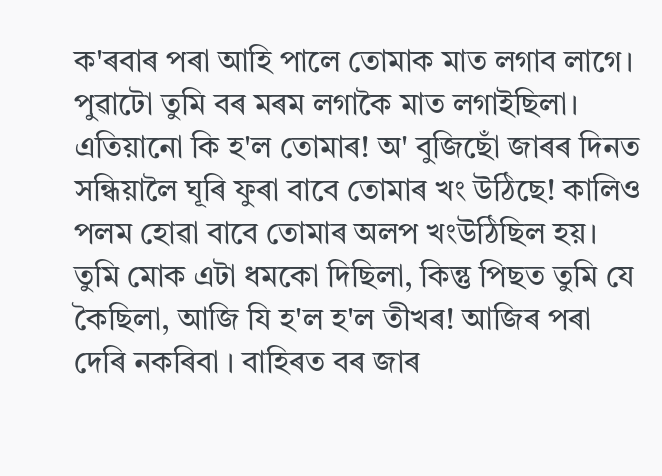ক'ৰবাৰ পৰা আহি পালে তোমাক মাত লগাব লাগে। পুৱাটো তুমি বৰ মৰম লগাকৈ মাত লগাইছিলা। এতিয়ানো কি হ'ল তোমাৰ! অ' বুজিছোঁ জাৰৰ দিনত সন্ধিয়ালৈ ঘূৰি ফুৰা বাবে তোমাৰ খং উঠিছে! কালিও পলম হোৱা বাবে তোমাৰ অলপ খংউঠিছিল হয়। তুমি মোক এটা ধমকো দিছিলা, কিন্তু পিছত তুমি যে কৈছিলা, আজি যি হ'ল হ'ল তীখৰ! আজিৰ পৰা দেৰি নকৰিবা । বাহিৰত বৰ জাৰ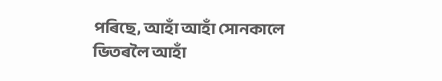পৰিছে, আহাঁ আহাঁ সোনকালে ভিতৰলৈ আহাঁ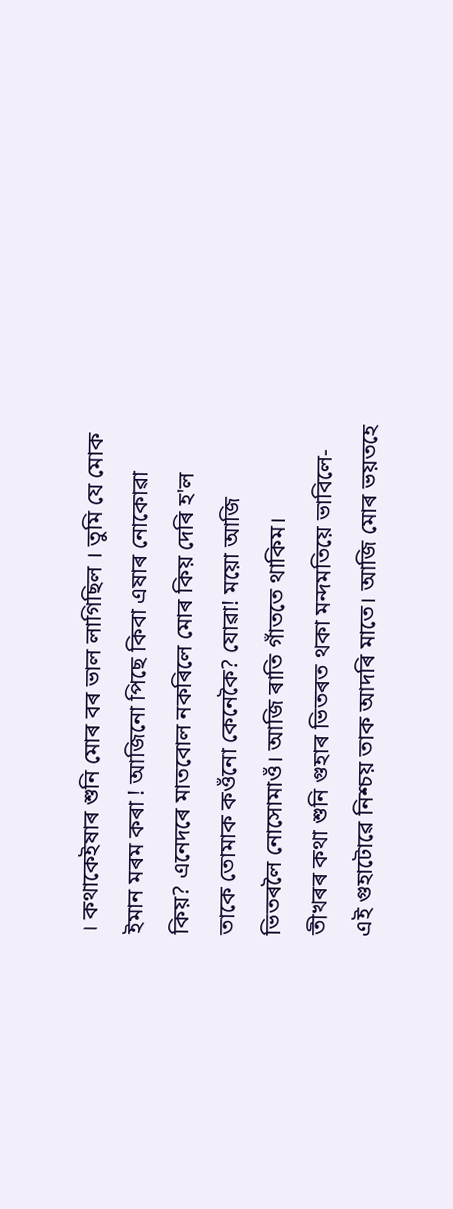। কথাকেইষাৰ শুনি মোৰ বৰ ভাল লাগিছিল । তুমি যে মোক ইমান মৰম কৰা ! আজিনো পিছে কিবা এষাৰ নোকোৱা কিয়? এনেদৰে মাতবোল নকৰিলে মোৰ কিয় দেৰি হ'ল তাকে তোমাক কওঁনো কেনেকৈ? যোৱা! ময়ো আজি ভিতৰলৈ নোসোমাওঁ। আজি ৰাতি গাঁততে থাকিম।
তীখৰৰ কথা শুনি গুহাৰ ভিতৰত থকা মন্দমতিয়ে ভাবিলে- এই গুহাটোৱে নিশ্চয় তাক আদৰি মাতে। আজি মোৰ ভয়তহে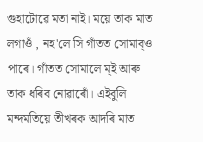গুহাটোৱে মতা নাই। ময়ে তাক মাত লগাওঁ , নহ'লে সি গাঁতত সোমাব্ও পাৰে। গাঁতত সোমালে ম্ই আৰু তাক ধৰিব নোৱাৰোঁ। এইবুলি মন্দমতিয়ে তীখৰক আদৰি মাত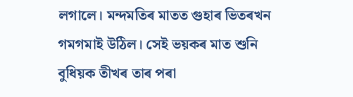লগালে। মন্দমতিৰ মাতত গুহাৰ ভিতৰখন গমগমাই উঠিল। সেই ভয়কৰ মাত শুনি বুধিয়ক তীখৰ তাৰ পৰা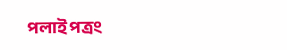পলাই পত্ৰং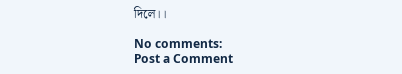দিলে।।

No comments:
Post a Comment